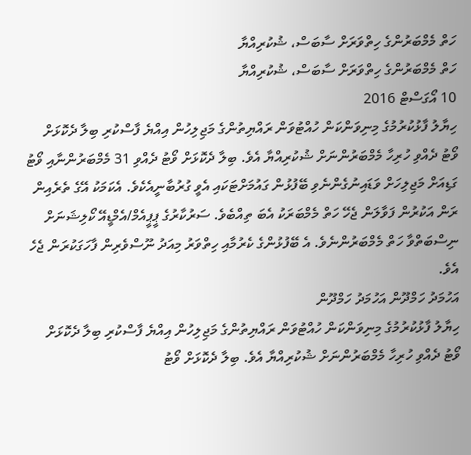ހަތް މެމްބަރުންގެ ހިތްވަރަށް ސާބަސް، ޝުކުރިއްޔާ
ހަތް މެމްބަރުންގެ ހިތްވަރަށް ސާބަސް، ޝުކުރިއްޔާ
10 އޯގަސްޓް 2016
ހިޔާލު ފާޅުކުރުމުގެ މިނިވަންކަން ހުއްޓުވަން ރައްޔިތުންގެ މަޖިލިހުން އިއްޔެ ފާސްކުރި ބިލާ ދެކޮޅަށް ވޯޓު ދެއްވި ހުރިހާ މެމްބަރުންނަށް ޝުކުރިއްޔާ އެވެ. ބިލާ ދެކޮޅަށް ވޯޓު ދެއްވި 31 މެމްބަރުންނާއި ވޯޓު ގަޑިއަށް މަޖިލިހަށް ވަޑައިނުގެންނެވި ބޭފުޅުން ގައުމަށްޓަކައި އެވީ ގުރުބާނީއެކެވެ. އެކަމަކު އޭގެ ތެރެއިން ރަން އަކުރުން ފަވާލަން ޖެހޭ ހަތް މެމްބަރަކު އެބަ ތިއްބެވެ. ސަރުކާރުގެ ޕީޕީއެމް/އެމްޑީއޭ ކޯލިޝަނަށް ނިސްބަތްވާ ހަތް މެމްބަރުންނެވެ. އެ ބޭފުޅުންގެ ކެރުމާއި ހިތްވަރު މިއަދު ނޫސްވެރިން ފާހަގަކުރަން ޖެހެ އެވެ.
އަހުމަދު ހަމްދޫން އަހުމަދު ހަމްދޫން
ހިޔާލު ފާޅުކުރުމުގެ މިނިވަންކަން ހުއްޓުވަން ރައްޔިތުންގެ މަޖިލިހުން އިއްޔެ ފާސްކުރި ބިލާ ދެކޮޅަށް ވޯޓު ދެއްވި ހުރިހާ މެމްބަރުންނަށް ޝުކުރިއްޔާ އެވެ. ބިލާ ދެކޮޅަށް ވޯޓު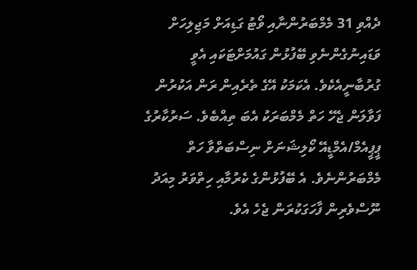ދެއްވި 31 މެމްބަރުންނާއި ވޯޓު ގަޑިއަށް މަޖިލިހަށް ވަޑައިނުގެންނެވި ބޭފުޅުން ގައުމަށްޓަކައި އެވީ ގުރުބާނީއެކެވެ. އެކަމަކު އޭގެ ތެރެއިން ރަން އަކުރުން ފަވާލަން ޖެހޭ ހަތް މެމްބަރަކު އެބަ ތިއްބެވެ. ސަރުކާރުގެ ޕީޕީއެމް/އެމްޑީއޭ ކޯލިޝަނަށް ނިސްބަތްވާ ހަތް މެމްބަރުންނެވެ. އެ ބޭފުޅުންގެ ކެރުމާއި ހިތްވަރު މިއަދު ނޫސްވެރިން ފާހަގަކުރަން ޖެހެ އެވެ.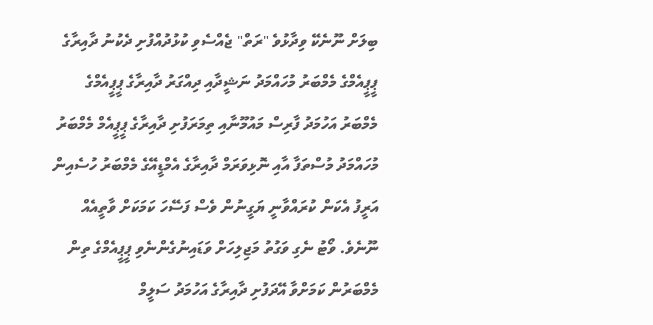ބިލަށް ނޫނެކޭ ވިދާޅުވެ "ރަތް" ޖެއްސެވި ކުޅުދުއްފުށި ދެކުނު ދާއިރާގެ ޕީޕީއެމްގެ މެމްބަރު މުހައްމަދު ނަޝީދާއި ދިއްގަރު ދާއިރާގެ ޕީޕީއެމްގެ މެމްބަރު އަހުމަދު ފާރިސް މައުމޫނާއި ތިމަރަފުށި ދާއިރާގެ ޕީޕީއެމް މެމްބަރު މުހައްމަދު މުސްތަފާ އާއި ނޮޅިވަރަމް ދާއިރާގެ އެމްޑީއޭގެ މެމްބަރު ހުސެއިން އަރީފު އެކަން ކުރައްވާނީ ޔަގީނުން ވެސް ފަސޭހަ ކަމަކަށް ވާތީއެއް ނޫނެވެ. ވޯޓު ނެގި ވަގުތު މަޖިލިހަށް ވަޑައިނުގެންނެވި ޕީޕީއެމްގެ ތިން މެމްބަރުން ކަމަށްވާ އޭދަފުށި ދާއިރާގެ އަހުމަދު ސަލީމް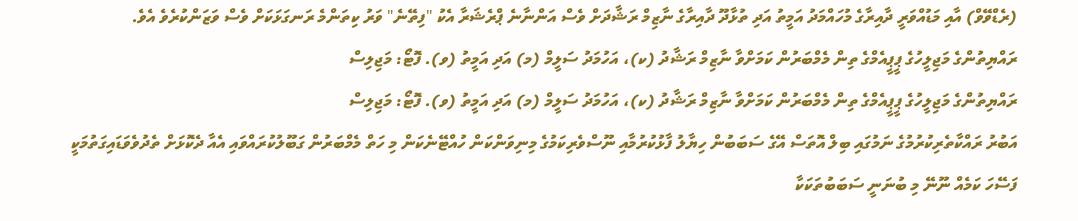(ރެޑްވޭވް) އާއި މަޑުއްވަރީ ދާއިރާގެ މުހައްމަދު އަމީތު އަދި ތުޅާދޫ ދާއިރާގެ ނާޒިމް ރަޝާދަށް ވެސް އަންނާނެ ޕްރެޝަރާ އެކު "ފިތޭނެ" ވަރު ކިތަންމެ ރަނގަޅަކަށް ވެސް ވަޒަންކުރެވެ އެވެ.
ރައްޔިތުންގެ މަޖިލީހުގެ ޕީޕީއެމްގެ ތިން މެމްބަރުން ކަމަށްވާ ނާޒިމް ރަޝާދު (ކ)، އަހުމަދު ސަލީމް (މ) އަދި އަމީތު (ވ). ފޮޓޯ: މަޖިލިސް
ރައްޔިތުންގެ މަޖިލީހުގެ ޕީޕީއެމްގެ ތިން މެމްބަރުން ކަމަށްވާ ނާޒިމް ރަޝާދު (ކ)، އަހުމަދު ސަލީމް (މ) އަދި އަމީތު (ވ). ފޮޓޯ: މަޖިލިސް
އަބުރު ރައްކާތެރިކުރުމުގެ ނަމުގައި ބިލް އޮތަސް އޭގެ ސަބަބުން ހިޔާލު ފާޅުކުރުމާއި ނޫސްވެރިކަމުގެ މިނިވަންކަން ހުއްޓޭނެކަން މި ހަތް މެމްބަރުން ގަބޫލުކުރައްވައި އެއާ ދެކޮޅަށް ތެދުވެވަޑައިގަތުމަކީ ފަސޭހަ ކަމެއް ނޫނޭ މި ބުނަނީ ސަބަބުތަކަކާ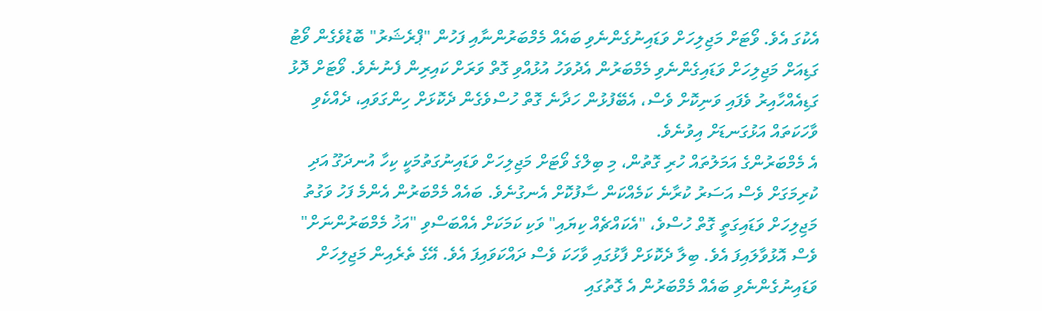އެކުގަ އެވެ. ވޯޓަށް މަޖިލިހަށް ވަޑައިނުގެންނެވި ބައެއް މެމްބަރުންނާއި ފަހުން "ޕްރެޝަރު" ބޮޑުވެގެން ވޯޓު ގަޑިއަށް މަޖިލިހަށް ވަޑައިގެންނެވި މެމްބަރުން އެދުވަހު އުޅުއްވި ގޮތް ވަރަށް ކައިރިން ފެނުނެވެ. ވޯޓަށް ދޮޅު ގަޑިއެއްހާއިރު ވެފައި ވަނިކޮށް ވެސް، އެބޭފުޅުން ހަދާނެ ގޮތް ހުސްވެގެން ދެކޮޅަށް ހިންގަވައި، ދެއްކެވި ވާހަކަތައް އަޅުގަނޑަށް އިވުނެވެ.
އެ މެމްބަރުންގެ އަމަލުތައް ހުރި ގޮތުން، މި ބިލްގެ ވޯޓަށް މަޖިލިހަށް ވަޑައިނުގަތުމަކީ ކިހާ އުނދަގޫ އަދި ކުރިމަގަށް ވެސް އަސަރު ކުރާނެ ކަމެއްކަން ސާފުކޮށް އެނގުނެވެ. ބައެއް މެމްބަރުން އެންމެ ފަހު ވަގުތު މަޖިލިހަށް ވަޑައިގަތީ ގޮތް ހުސްވެ، "އެކައްޗެއް ކިޔައި" ވަކި ކަމަކަށް އެއްބަސްވި "އަޚު މެމްބަރުންނަށް" ވެސް އޮޅުވާލައިފަ އެވެ. ބިލާ ދެކޮޅަށް ފާޅުގައި ވާހަކަ ވެސް ދައްކަވައިފަ އެވެ. އޭގެ ތެރެއިން މަޖިލިހަށް ވަޑައިނުގެންނެވި ބައެއް މެމްބަރުން އެ ގޮތުގައި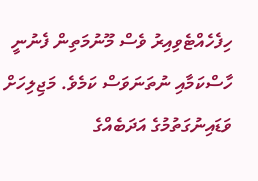ހިފެހެއްޓެވިއިރު ވެސް މޫނުމަތިން ފެނުނީ ހާސްކަމާއި ނުތަނަވަސް ކަމެވެ. މަޖިލިހަށް ވަޑައިނުގަތުމުގެ އަދަބެއްގެ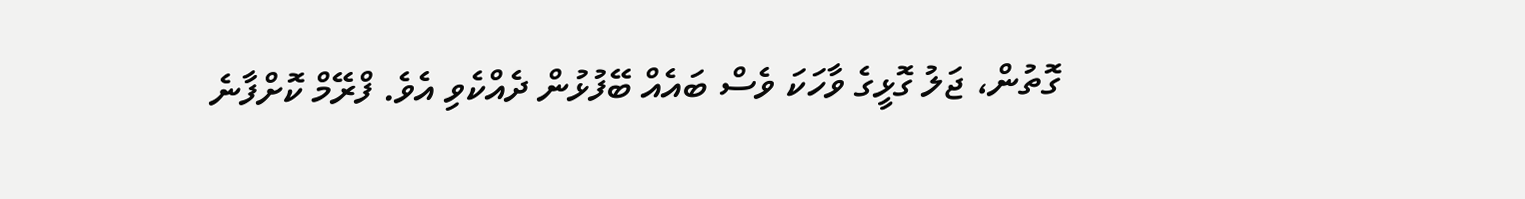ގޮތުން، ޖަލު ގޮޅީގެ ވާހަކަ ވެސް ބައެއް ބޭފުޅުން ދެއްކެވި އެވެ. ފްރޭމް ކޮށްފާނެ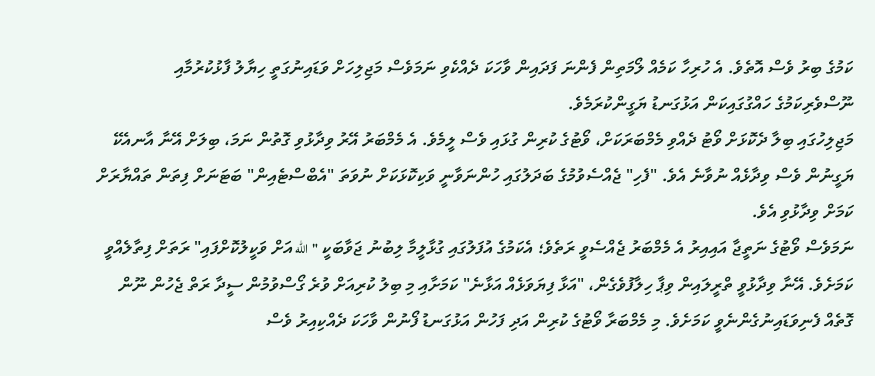ކަމުގެ ބިރު ވެސް އޮތެވެ. އެ ހުރިހާ ކަމެއް ލޯމަތިން ފެންނަ ފަދައިން ވާހަކަ ދެއްކެވި ނަމަވެސް މަޖިލިހަށް ވަޑައިނުގަތީ ހިޔާލު ފާޅުކުރުމާއި ނޫސްވެރިކަމުގެ ހައްގުގައިކަން އަޅުގަނޑު ޔަގީންކުރަމެވެ.
މަޖިލިހުގައި ބިލާ ދެކޮޅަށް ވޯޓު ދެއްވި މެމްބަރަކަށް، ވޯޓުގެ ކުރިން ގުޅައި ވެސް ލީމެވެ. އެ މެމްބަރު އޭރު ވިދާޅުވި ގޮތުން ނަމަ، ބިލަށް އޭނާ އާނއެކޭ ޔަގީނުން ވެސް ވިދާޅެއް ނުވާނެ އެވެ. "ފެހި" ޖެއްސެވުމުގެ ބަދަލުގައި ހުންނަވާނީ ވަކިކޮޅަކަށް ނުވަތަ "އެބްސްޓެއިން" ބަޓަނަށް ފިތަން ތައްޔާރަށް ކަމަށް ވިދާޅުވި އެވެ.
ނަމަވެސް ވޯޓުގެ ނަތީޖާ އައިއިރު އެ މެމްބަރު ޖެއްސެވީ ރަތެވެ؛ އެކަމުގެ އުފަލުގައި ގުޅާލީމާ ލިބުނު ޖަވާބަކީ "الله އަށް ވަކީލުކޮށްފައި" ރަތަށް ފިތާލެއްވީ ކަމަށެވެ. އޭނާ ވިދާޅުވީ ތްރީލައިން ވިޕާ ހިލާފުވެގެން، "އަޅާ ފިޔަވަޅެއް އަޅާނެ" ކަމަށާއި މި ބިލު ކުރިއަށް ވުރެ ގޯސްވުމުން ސީދާ ރަތް ޖެހުން ނޫން ގޮތެއް ފެނިވަޑައިނުގެންނެވީ ކަމަށެވެ. މި މެމްބަރާ ވޯޓުގެ ކުރިން އަދި ފަހުން އަޅުގަނޑު ފޯނުން ވާހަކަ ދެއްކިއިރު ވެސް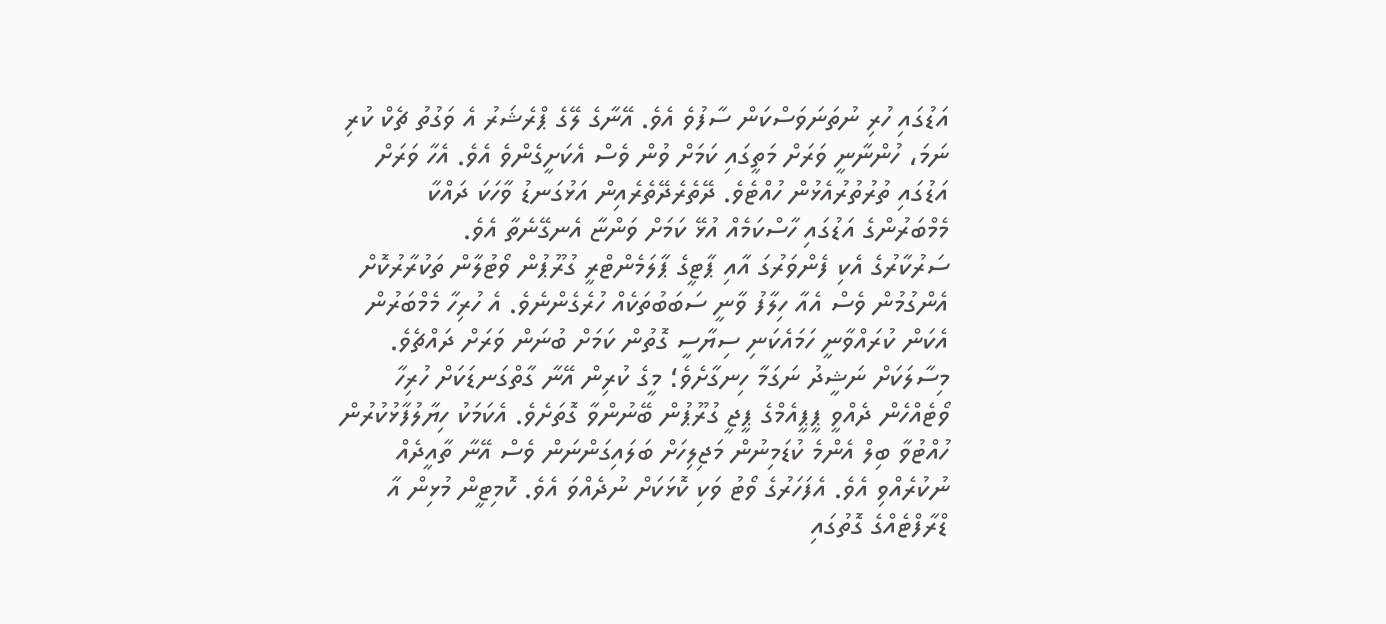އަޑުގައި ހުރި ނުތަނަވަސްކަން ސާފުވެ އެވެ. އޭނާގެ ލޭގެ ޕްރެޝަރު އެ ވަގުތު ޗެކް ކުރި ނަމަ، ހުންނާނީ ވަރަށް މަތީގައި ކަމަށް ވުން ވެސް އެކަށީގެންވެ އެވެ. އެހާ ވަރަށް އަޑުގައި ތުރުތުރުއެޅުން ހުއްޓެވެ. ދޭތެރެދޭތެރެއިން އަޅުގަނޑު ވާހަކަ ދައްކާ މެމްބަރުންގެ އަޑުގައި ހާސްކަމެއް އުޅޭ ކަމަށް ވަންޏާ އެނގޭނެތާ އެވެ.
ސަރުކާރުގެ އެކި ފެންވަރުގަ އާއި ޕާޓީގެ ޕާލަމެންޓްރީ ގުރޫޕުން ވޯޓުލާން ތަކުރާރުކޮށް އެންގުމުން ވެސް އެއާ ހިލާފު ވާނީ ސަބަބުތަކެއް ހުރެގެންނެވެ. އެ ހުރިހާ މެމްބަރުން އެކަން ކުރައްވާނީ ހަމައެކަނި ސިޔާސީ ގޮތުން ކަމަށް ބުނަން ވަރަށް ދައްޗެވެ.
މިސާލަކަށް ނަޝީދު ނަގަމާ ހިނގާށެވެ؛ މީގެ ކުރިން އޭނާ ގާތްގަނޑަކަށް ހުރިހާ ވޯޓެއްހެން ދެއްވީ ޕީޕީއެމްގެ ޕީޖީ ގުރޫޕުން ބޭނުންވާ ގޮތަށެވެ. އެކަމަކު ހިޔާލުފާޅުކުރުން ހުއްޓުވާ ބިލް އެންމެ ކުޑަމިނުން މަޖިލިހަށް ބަލައިގަންނަން ވެސް އޭނާ ތާއީދެއް ނުކުރެއްވި އެވެ. އެފަހަރުގެ ވޯޓު ވަކި ކޮޅަކަށް ނުދެއްވަ އެވެ. ކޮމިޓީން މުޅިން އާ ޑްރާފްޓެއްގެ ގޮތުގައި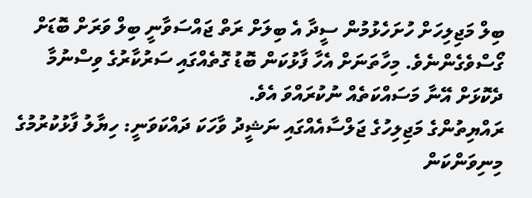ބިލް މަޖިލިހަށް ހުށަހެޅުމުން ސީދާ އެ ބިލަށް ރަތް ޖައްސަވާނީ ބިލް ވަރަށް ބޮޑަށް ގޯސްވެގެންނެވެ. މިހާތަނަށް އެހާ ފާޅުކަން ބޮޑު ގޮތެއްގައި ސަރުކާރުގެ ވިސްނުމާ ދެކޮޅަށް އޭނާ މަސައްކަތެއް ނުކުރައްވަ އެވެ.
ރައްޔިތުންގެ މަޖިލިހުގެ ޖަލްސާއެއްގައި ނަޝީދު ވާހަކަ ދައްކަވަނީ: ހިޔާލު ފާޅުކުރުމުގެ މިނިވަންކަން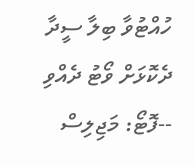ހުއްޓުވާ ބިލާ ސީދާ ދެކޮޅަށް ވޯޓު ދެއްވި --ފޮޓޯ: މަޖިލިސް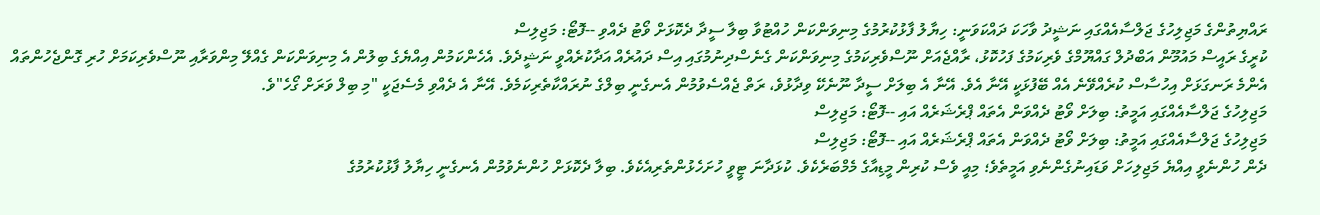ރައްޔިތުންގެ މަޖިލިހުގެ ޖަލްސާއެއްގައި ނަޝީދު ވާހަކަ ދައްކަވަނީ: ހިޔާލު ފާޅުކުރުމުގެ މިނިވަންކަން ހުއްޓުވާ ބިލާ ސީދާ ދެކޮޅަށް ވޯޓު ދެއްވި --ފޮޓޯ: މަޖިލިސް
ކުރީގެ ރައީސް މައުމޫން އަބްދުލް ގައްޔޫމްގެ ވެރިކަމުގެ ފަހުކޮޅު، ރާއްޖެއަށް ނޫސްވެރިކަމުގެ މިނިވަންކަން ގެނެސްދިނުމުގައި އިސް ދައުރެއް އަދާކުރެއްވީ ނަޝީދެވެ. އެހެންކަމުން އިއްޔެގެ ބިލުން އެ މިނިވަންކަން ގެއްލޭ މިންވަރާއި ނޫސްވެރިކަމަށް ހުރި ގޮންޖެހުންތައް އެންމެ ރަނގަޅަށް އިހުސާސް ކުރެއްވޭނެ އެއް ބޭފުޅަކީ އޭނާ އެވެ. އޭނާ އެ ބިލަށް ސީދާ ނޫނެކޭ ވިދާޅުވެ، ރަތް ޖެއްސެވުމުން އެނގެނީ ބިލްގެ ނުރައްކާތެރިކަމެވެ. އޭނާ އެ ދެއްވި މެސެޖަކީ "މި ބިލް ވަރަށް ގޯހެ"ވެ.
މަޖިލިހުގެ ޖަލްސާއެއްގައި އަމީތު: ބިލަށް ވޯޓު ދެއްވަން އެތައް ޕްރެޝަރެއް އައި --ފޮޓޯ: މަޖިލިސް
މަޖިލިހުގެ ޖަލްސާއެއްގައި އަމީތު: ބިލަށް ވޯޓު ދެއްވަން އެތައް ޕްރެޝަރެއް އައި --ފޮޓޯ: މަޖިލިސް
ދެން ހުންނެވީ އިއްޔެ މަޖިލިހަށް ވަޑައިނުގެންނެވި އަމީތެވެ؛ މިއީ ވެސް ކުރިން މީޑިއާގެ މެމްބަރެކެވެ. ކުޅަދާނަ ޓީވީ ހުށަހެޅުންތެރިއެކެވެ. ބިލާ ދެކޮޅަށް ހުންނެވުމުން އެނގެނީ ހިޔާލު ފާޅުކުރުމުގެ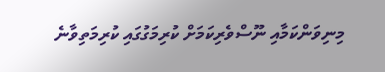މިނިވަންކަމާއި ނޫސްވެރިކަމަށް ކުރިމަގުގައި ކުރިމަތިވާނެ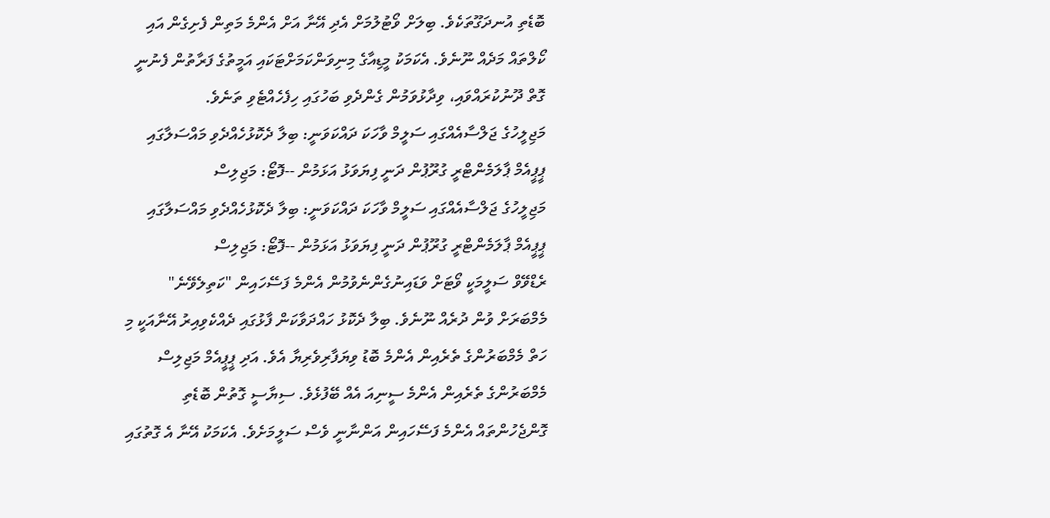ބޮޑެތި އުނދަގޫތަކެވެ. ބިލަށް ވޯޓުލުމަށް އެދި އޭނާ އަށް އެންމެ މަތިން ފެށިގެން އައި ކޯލްތައް މަދެއް ނޫނެވެ. އެކަމަކު މީޑިއާގެ މިނިވަންކަމަށްޓަކައި އަމީތުގެ ފަރާތުން ފެނުނީ ގޮތް ދޫނުކުރައްވައި، ވިދާޅުވަމުން ގެންދެވި ބަހުގައި ހިފެހެއްޓެވި ތަނެވެ.
މަޖިލީހުގެ ޖަލްސާއެއްގައި ސަލީމް ވާހަކަ ދައްކަވަނީ: ބިލާ ދެކޮޅުހެއްދެވި މައްސަލާގައި ޕީޕީއެމް ޕާލަމެންޓްރީ ގުރޫޕުން ދަނީ ފިޔަވަޅު އަޅަމުން --ފޮޓޯ: މަޖިލިސް
މަޖިލީހުގެ ޖަލްސާއެއްގައި ސަލީމް ވާހަކަ ދައްކަވަނީ: ބިލާ ދެކޮޅުހެއްދެވި މައްސަލާގައި ޕީޕީއެމް ޕާލަމެންޓްރީ ގުރޫޕުން ދަނީ ފިޔަވަޅު އަޅަމުން --ފޮޓޯ: މަޖިލިސް
ރެޑްވޭވް ސަލީމަކީ ވޯޓަށް ވަޑައިނުގެންނެވުމުން އެންމެ ފަސޭހައިން "ކަތިލެވޭނެ" މެމްބަރަށް ވުން ދުރެއް ނޫނެވެ. ބިލާ ދެކޮޅު ހައްދަވާކަން ފާޅުގައި ދެއްކެވިއިރު އޭނާއަކީ މި ހަތް މެމްބަރުންގެ ތެރެއިން އެންމެ ބޮޑު ވިޔަފާރިވެރިޔާ އެވެ. އަދި ޕީޕީއެމް މަޖިލިސް މެމްބަރުންގެ ތެރެއިން އެންމެ ސީނިއަ އެއް ބޭފުޅެވެ. ސިޔާސީ ގޮތުން ބޮޑެތި ގޮންޖެހުންތައް އެންމެ ފަސޭހައިން އަންނާނީ ވެސް ސަލީމަށެވެ. އެކަމަކު އޭނާ އެ ގޮތުގައި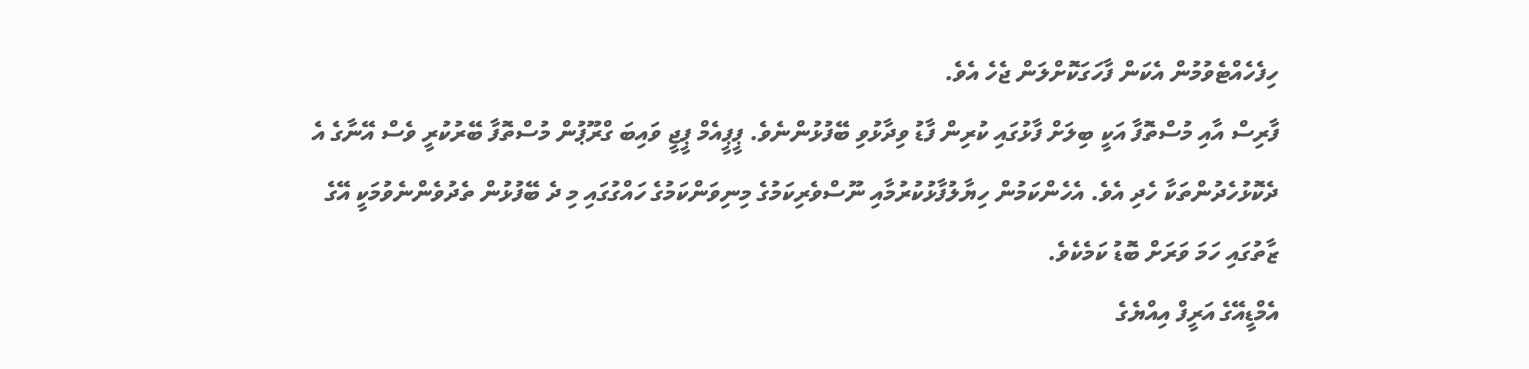ހިފެހެއްޓެވުމުން އެކަން ފާހަގަކޮށްލަން ޖެހެ އެވެ.
ފާރިސް އާއި މުސްތޮފާ އަކީ ބިލަށް ފާޅުގައި ކުރިން ފާޑު ވިދާޅުވި ބޭފުޅުންނެވެ. ޕީޕީއެމް ޕީޖީ ވައިބަ ގްރޫޕުން މުސްތޮފާ ބޭރުކުރީ ވެސް އޭނާގެ އެ ދެކޮޅުހެދުންތަކާ ހެދި އެވެ. އެހެންކަމުން ހިޔާލުފާޅުކުރުމާއި ނޫސްވެރިކަމުގެ މިނިވަންކަމުގެ ހައްގުގައި މި ދެ ބޭފުޅުން ތެދުވެންނެވުމަކީ އޭގެ ޒާތުގައި ހަމަ ވަރަށް ބޮޑު ކަމެކެވެ.
އެމްޑީއޭގެ އަރީފް އިއްޔެގެ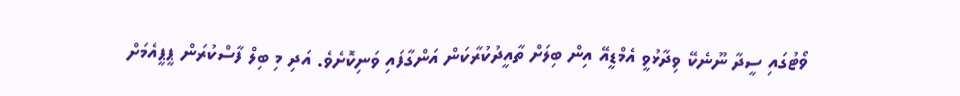ވޯޓުގައި ސީދާ ނޫނެކޭ ވިދާޅުވީ އެމްޑީއޭ އިން ބިލަށް ތާއީދުކުރާކަން އަންގާފައި ވަނިކޮށެވެ. އަދި މި ބިލް ފާސްކުރަން ޕީޕީއެމަށް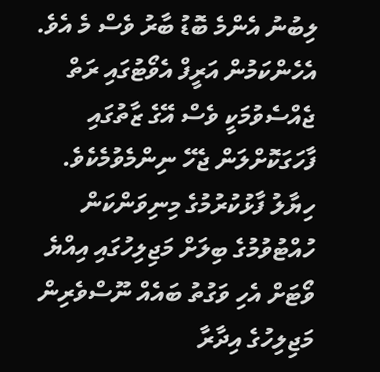ލިބުނު އެންމެ ބޮޑު ބާރު ވެސް މެ އެވެ. އެހެންކަމުން އަރީފް އެވޯޓުގައި ރަތް ޖެއްސެވުމަކީ ވެސް އޭގެ ޒާތުގައި ފާހަގަކޮށްލަން ޖެހޭ ނިންމެވުމެކެވެ.
ހިޔާލު ފާޅުކުރުމުގެ މިނިވަންކަން ހުއްޓުވުމުގެ ބިލަށް މަޖިލިހުގައި އިއްޔެ ވޯޓަށް އެހި ވަގުތު ބައެއް ނޫސްވެރިން މަޖިލިހުގެ އިދާރާ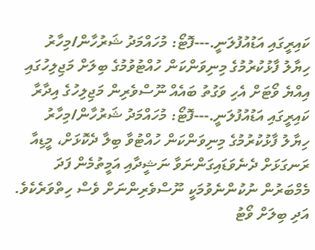ކައިރީގައި އަޑުއުފުލަނީ.---ފޮޓޯ: މުހައްމަދު ޝަރުހާން/މިހާރު
ހިޔާލު ފާޅުކުރުމުގެ މިނިވަންކަން ހުއްޓުވުމުގެ ބިލަށް މަޖިލިހުގައި އިއްޔެ ވޯޓަށް އެހި ވަގުތު ބައެއް ނޫސްވެރިން މަޖިލިހުގެ އިދާރާ ކައިރީގައި އަޑުއުފުލަނީ.---ފޮޓޯ: މުހައްމަދު ޝަރުހާން/މިހާރު
ހިޔާލު ފާޅުކުރުމުގެ މިނިވަންކަން ހުއްޓުވާ ބިލާ ދެކޮޅަށް، މީޑިއާ ރަނގަޅަށް ދެނެވަޑައިގަންނަވާ ނަޝީދާއި އަމީތުމެން ފަދަ މެމްބަރުން ނުކުންނެވުމަކީ ނޫސްވެރިންނަށް ވެސް ހިތްވަރެކެވެ. އަދި ބިލަށް ވޯޓު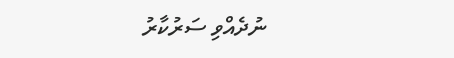ނުދެއްވި ސަރުކާރު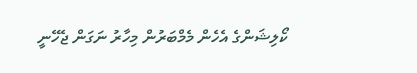ކޯލިޝަންގެ އެހެން މެމްބަރުން މިހާރު ނަގަން ޖެހޭނީ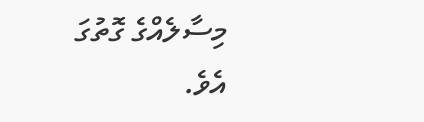މިސާލެއްގެ ގޮތުގަ އެވެ.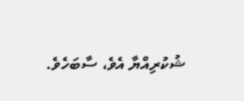ޝުކުރިއްޔާ އެވެ، ސާބަހެވެ.